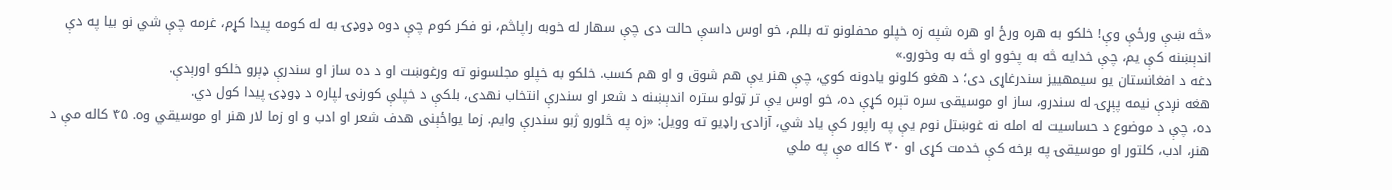«څه ښې ورځې وې! خلکو به هره ورځ او هره شپه زه خپلو محفلونو ته بللم، خو اوس داسې حالت دی چې سهار له خوبه راپاڅم، نو فکر کوم چې دوه ډوډۍ به له کومه پیدا کړم، غرمه چې شي نو بیا په دې اندېښنه کې یم، چې خدایه څه به پخوو او څه به وخورو.»
دغه د افغانستان یو سیمهییز سندرغاړی دی؛ د هغو کلونو یادونه کوي، چې هنر یې هم شوق و او هم کسب. خلکو به خپلو مجلسونو ته ورغوښت او د ده ساز او سندرې ډېرو خلکو اورېدې.
هغه نږدې نیمه پېړۍ له سندرو، ساز او موسیقۍ سره تېره کړې ده، خو اوس یې تر ټولو ستره اندېښنه د شعر او سندرې انتخاب نهدی، بلکې د خپلې کورنۍ لپاره د ډوډۍ پیدا کول دي.
ده، چې د موضوع د حساسیت له امله نه غوښتل نوم یې په راپور کې یاد شي، آزادۍ راډیو ته وویل: «زه په څلورو ژبو سندرې وایم. زما یواځېنی هدف شعر او ادب و او زما لار هنر او موسیقي وه. ۴۵ کاله مې د هنر، ادب، کلتور او موسیقۍ په برخه کې خدمت کړی او ۳۰ کاله مې په ملي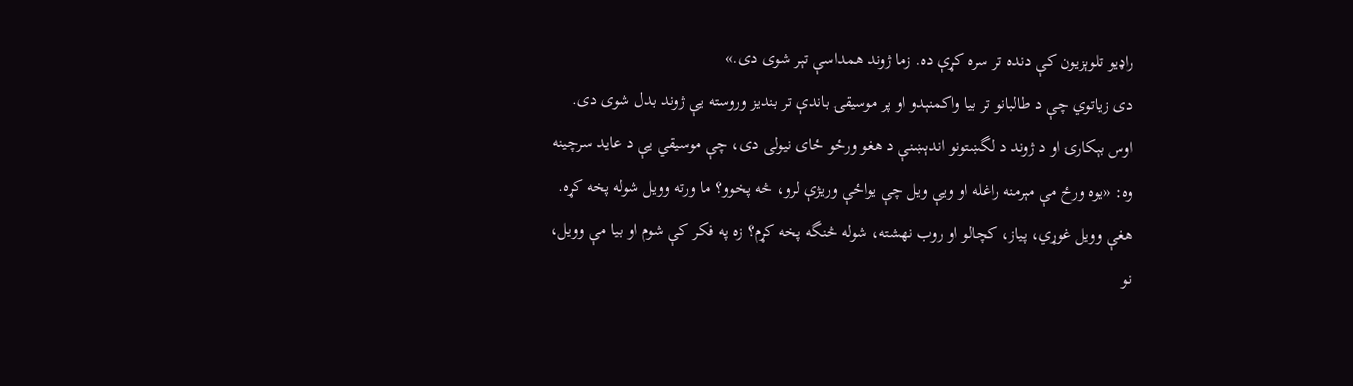راډیو تلوېزیون کې دنده تر سره کړې ده. زما ژوند همداسې تېر شوی دی.»
دی زیاتوي چې د طالبانو تر بیا واکمنېدو او پر موسیقۍ باندې تر بندیز وروسته یې ژوند بدل شوی دی. اوس بېکارۍ او د ژوند د لگښتونو اندېښنې د هغو ورځو ځای نیولی دی، چې موسیقي یې د عاید سرچینه وه: «یوه ورځ مې مېرمنه راغله او ویې ویل چې یواځې وریژې لرو، څه پخوو؟ ما ورته وویل شوله پخه کړه. هغې وویل غوړي، پیاز، کچالو او روب نهشته، شوله څنگه پخه کړم؟ زه په فکر کې شوم او بیا مې وویل، نو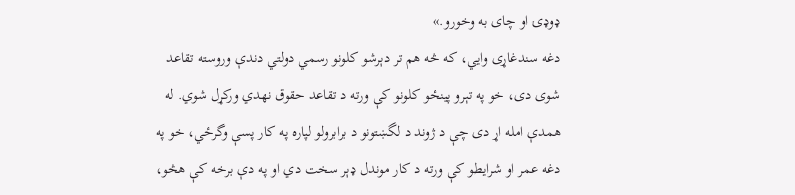ډوډۍ او چای به وخورو.»
دغه سندغاړی وایي، که څه هم تر دېرشو کلونو رسمي دولتي دندې وروسته تقاعد شوی دی، خو په تېرو پینځو کلونو کې ورته د تقاعد حقوق نهدي ورکړل شوي. له همدې امله اړ دی چې د ژوند د لگښتونو د برابرولو لپاره په کار پسې وگرځي، خو په دغه عمر او شرایطو کې ورته د کار موندل ډېر سخت دي او په دې برخه کې هڅو،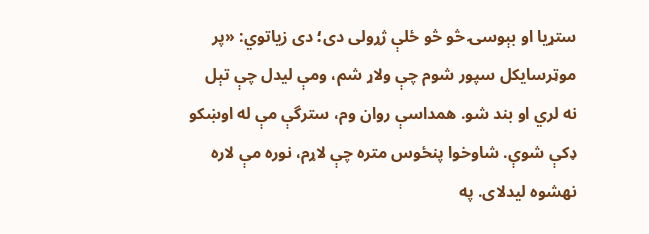ستړیا او بېوسۍ څو څو ځلې ژړولی دی؛ دی زیاتوي: «پر موټرسایکل سپور شوم چې ولاړ شم، ومې لیدل چې تېل نه لري او بند شو. همداسې روان وم، سترگې مې له اوښکو ډکې شوې. شاوخوا پنځوس متره چې لاړم، نوره مې لاره نهشوه لیدلای. په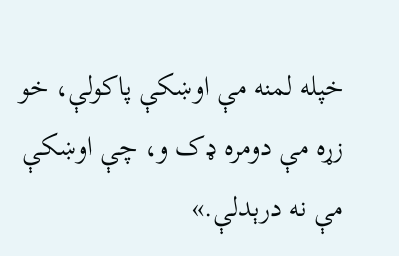خپله لمنه مې اوښکې پاکولې، خو زړه مې دومره ډک و، چې اوښکې مې نه درېدلې.»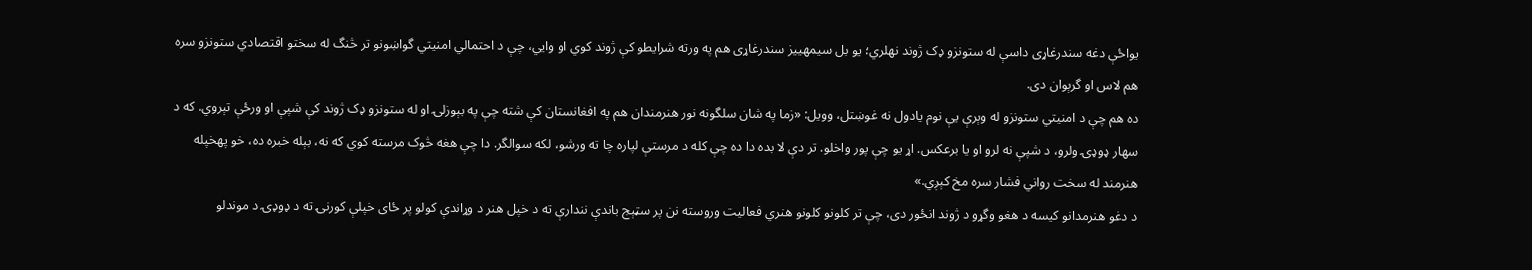یواځې دغه سندرغاړی داسې له ستونزو ډک ژوند نهلري؛ یو بل سیمهییز سندرغاړی هم په ورته شرایطو کې ژوند کوي او وايي، چې د احتمالي امنیتي گواښونو تر څنگ له سختو اقتصادي ستونزو سره هم لاس او گرېوان دی.
ده هم چې د امنیتي ستونزو له وېرې یې نوم یادول نه غوښتل، وویل: «زما په شان سلگونه نور هنرمندان هم په افغانستان کې شته چې په بېوزلۍ او له ستونزو ډک ژوند کې شپې او ورځې تېروي. که د سهار ډوډۍ ولرو، د شپې نه لرو او یا برعکس. اړ یو چې پور واخلو. تر دې لا بده دا ده چې کله د مرستې لپاره چا ته ورشو، لکه سوالگر. دا چې هغه څوک مرسته کوي که نه، بېله خبره ده، خو پهخپله هنرمند له سخت رواني فشار سره مخ کېږي.»
د دغو هنرمدانو کیسه د هغو وگړو د ژوند انځور دی، چې تر کلونو کلونو هنري فعالیت وروسته نن پر سټېج باندې نندارې ته د خپل هنر د وړاندې کولو پر ځای خپلې کورنۍ ته د ډوډۍ د موندلو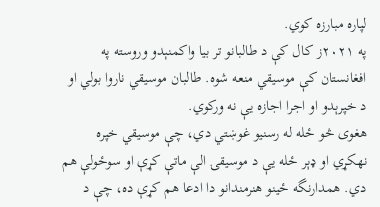لپاره مبارزه کوي.
په ۲۰۲۱ز کال کې د طالبانو تر بیا واکمنېدو وروسته په افغانستان کې موسیقي منعه شوه. طالبان موسیقي ناروا بولي او د خپرېدو او اجرا اجازه یې نه ورکوي.
هغوی څو ځله له رسنیو غوښتي دي، چې موسیقي خپره نهکړي او ډېر ځله یې د موسیقۍ الې ماتې کړې او سوځولې هم دي. همدارنگه ځینو هنرمندانو دا ادعا هم کړې ده، چې د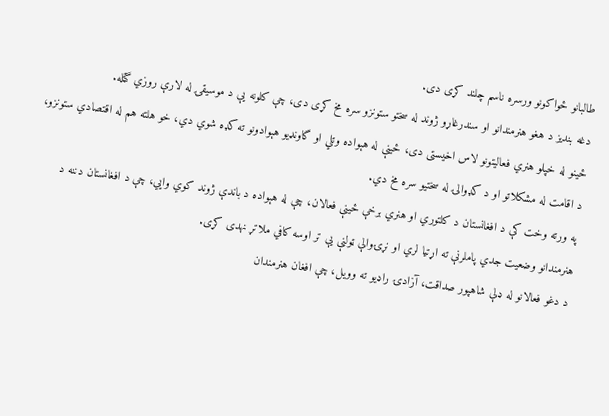طالبانو ځواکونو ورسره ناسم چلند کړی دی.
دغه بندیز د هغو هنرمندانو او سندرغاړو ژوند له سختو ستونزو سره مخ کړی دی، چې کلونه یې د موسیقۍ له لارې روزي گټله.
ځینو له خپلو هنري فعالیتونو لاس اخیستی دی، ځینې له هېواده وتلي او گاونډیو هېوادونو ته کډه شوي دي، خو هلته هم له اقتصادي ستونزو، د اقامت له مشکلاتو او د کډوالۍ له سختیو سره مخ دي.
په ورته وخت کې د افغانستان د کلتوري او هنري برخې ځینې فعالان، چې له هېواده د باندې ژوند کوي وايي، چې د افغانستان دننه د هنرمندانو وضعیت جدي پاملرنې ته اړتیا لري او نړۍوالې ټولنې یې تر اوسه کافي ملاتړ نهدی کړی.
د دغو فعالانو له ډلې شاهپور صداقت، آزادۍ راډیو ته وویل، چې افغان هنرمندان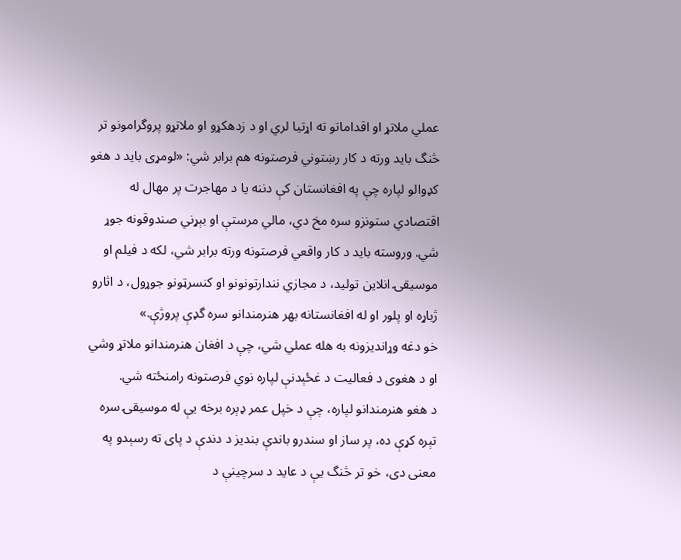عملي ملاتړ او اقداماتو ته اړتیا لري او د زدهکړو او ملاتړو پروگرامونو تر څنگ باید ورته د کار رښتوني فرصتونه هم برابر شي: «لومړی باید د هغو کډوالو لپاره چې په افغانستان کې دننه یا د مهاجرت پر مهال له اقتصادي ستونزو سره مخ دي، مالي مرستې او بېړني صندوقونه جوړ شي. وروسته باید د کار واقعي فرصتونه ورته برابر شي، لکه د فیلم او موسیقۍ انلاین تولید، د مجازي نندارتونونو او کنسرټونو جوړول، د اثارو ژباړه او پلور او له افغانستانه بهر هنرمندانو سره گډې پروژې.»
خو دغه وړاندیزونه به هله عملي شي، چې د افغان هنرمندانو ملاتړ وشي او د هغوی د فعالیت د غځېدنې لپاره نوي فرصتونه رامنځته شي.
د هغو هنرمندانو لپاره، چې د خپل عمر ډېره برخه یې له موسیقۍ سره تېره کړې ده، پر ساز او سندرو باندې بندیز د دندې د پای ته رسېدو په معنی دی، خو تر څنگ یې د عاید د سرچینې د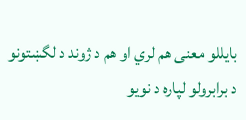بایللو معنی هم لري او هم د ژوند د لگښتونو د برابرولو لپاره د نویو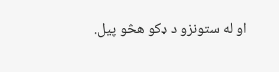او له ستونزو د ډکو هڅو پیل.